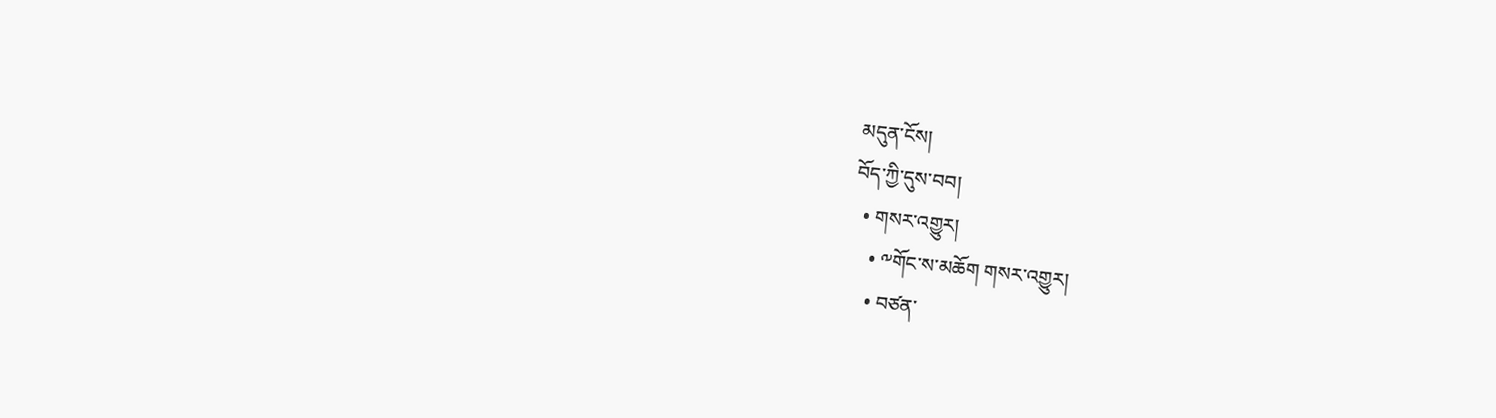མདུན་ངོས།
བོད་ཀྱི་དུས་བབ།
  • གསར་འགྱུར།
    • ༸གོང་ས་མཆོག གསར་འགྱུར།
    • བཙན་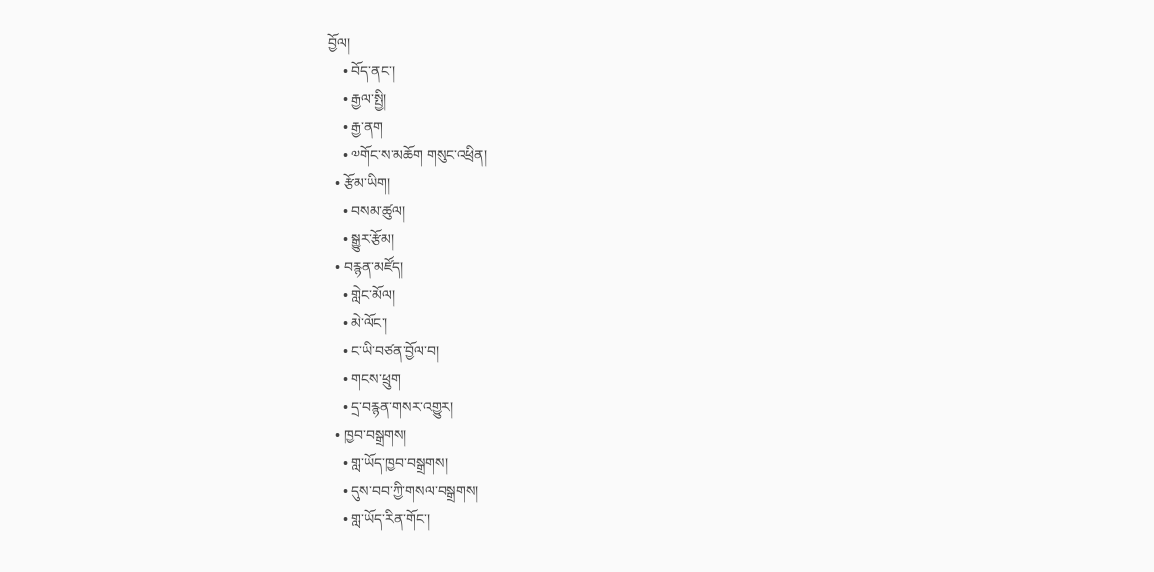བྱོལ།
    • བོད་ནང་།
    • རྒྱལ་སྤྱི།
    • རྒྱ་ནག
    • ༧གོང་ས་མཆོག གསུང་འཕྲིན།
  • རྩོམ་ཡིག།
    • བསམ་ཚུལ།
    • སྒྱུར་རྩོམ།
  • བརྙན་མཛོད།
    • གླེང་མོལ།
    • མེ་ལོང་།
    • ང་ཡི་བཙན་བྱོལ་བ།
    • གངས་ཕྲུག
    • དྲ་བརྙན་གསར་འགྱུར།
  • ཁྱབ་བསྒྲགས།
    • གླ་ཡོད་ཁྱབ་བསྒྲགས།
    • དུས་བབ་ཀྱི་གསལ་བསྒྲགས།
    • གླ་ཡོད་རིན་གོང་།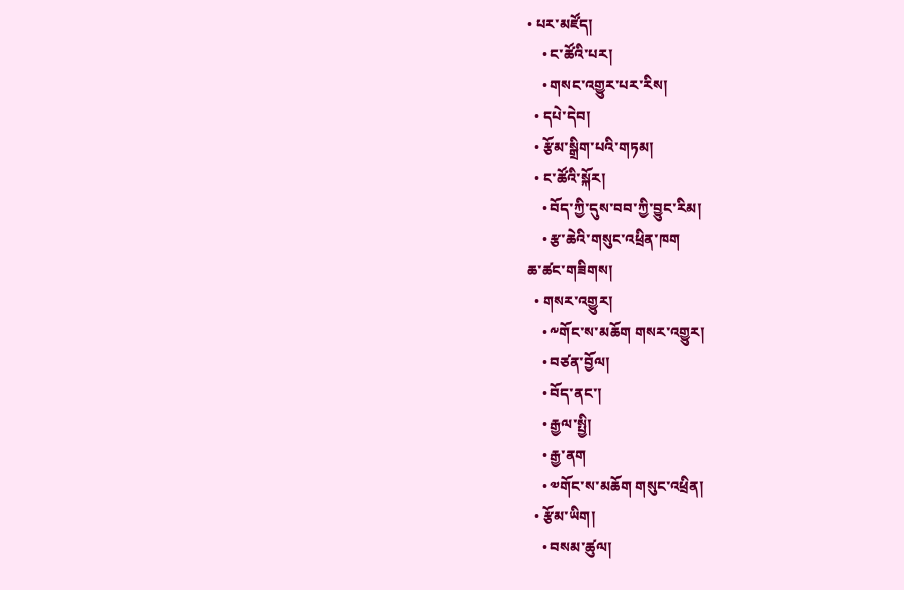• པར་མཛོད།
    • ང་ཚོའི་པར།
    • གསང་འགྱུར་པར་རིས།
  • དཔེ་དེབ།
  • རྩོམ་སྒྲིག་པའི་གཏམ།
  • ང་ཚོའི་སྐོར།
    • བོད་ཀྱི་དུས་བབ་ཀྱི་བྱུང་རིམ།
    • རྩ་ཆེའི་གསུང་འཕྲིན་ཁག
ཆ་ཚང་གཟིགས།
  • གསར་འགྱུར།
    • ༸གོང་ས་མཆོག གསར་འགྱུར།
    • བཙན་བྱོལ།
    • བོད་ནང་།
    • རྒྱལ་སྤྱི།
    • རྒྱ་ནག
    • ༧གོང་ས་མཆོག གསུང་འཕྲིན།
  • རྩོམ་ཡིག།
    • བསམ་ཚུལ།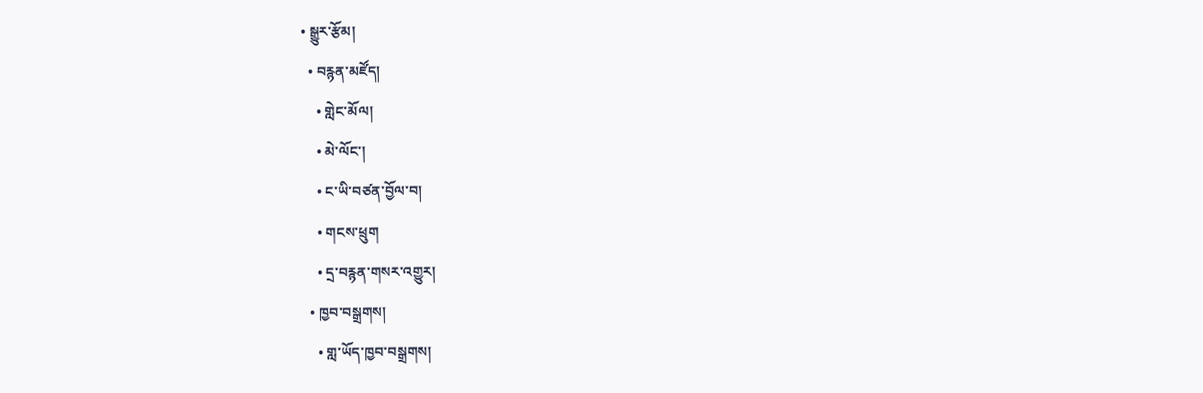• སྒྱུར་རྩོམ།
  • བརྙན་མཛོད།
    • གླེང་མོལ།
    • མེ་ལོང་།
    • ང་ཡི་བཙན་བྱོལ་བ།
    • གངས་ཕྲུག
    • དྲ་བརྙན་གསར་འགྱུར།
  • ཁྱབ་བསྒྲགས།
    • གླ་ཡོད་ཁྱབ་བསྒྲགས།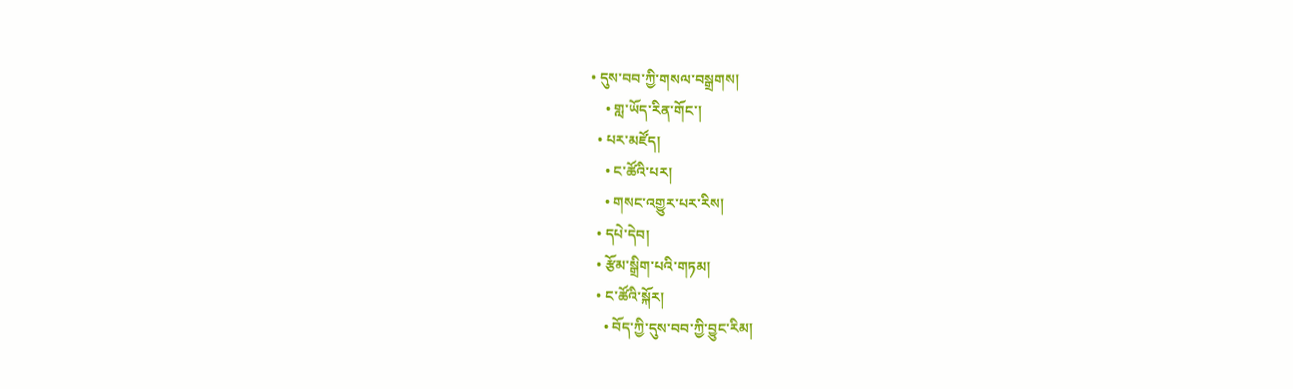• དུས་བབ་ཀྱི་གསལ་བསྒྲགས།
    • གླ་ཡོད་རིན་གོང་།
  • པར་མཛོད།
    • ང་ཚོའི་པར།
    • གསང་འགྱུར་པར་རིས།
  • དཔེ་དེབ།
  • རྩོམ་སྒྲིག་པའི་གཏམ།
  • ང་ཚོའི་སྐོར།
    • བོད་ཀྱི་དུས་བབ་ཀྱི་བྱུང་རིམ།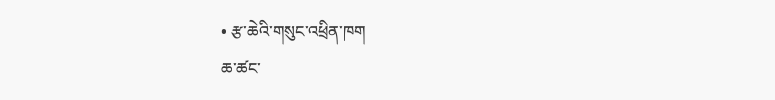• རྩ་ཆེའི་གསུང་འཕྲིན་ཁག
ཆ་ཚང་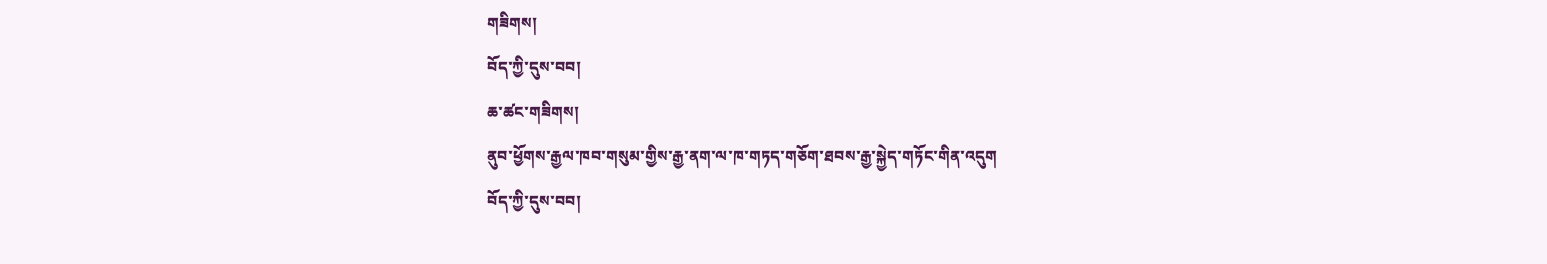གཟིགས།
བོད་ཀྱི་དུས་བབ།
ཆ་ཚང་གཟིགས།
ནུབ་ཕྱོགས་རྒྱལ་ཁབ་གསུམ་གྱིས་རྒྱ་ནག་ལ་ཁ་གཏད་གཅོག་ཐབས་རྒྱ་སྐྱེད་གཏོང་གིན་འདུག
བོད་ཀྱི་དུས་བབ།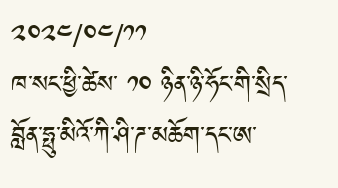༢༠༢༤/༠༤/༡༡
ཁ་སང་ཕྱི་ཚེས་ ༡༠ ཉིན་ཉི་ཧོང་གི་སྲིད་བློན་ཧྥུ་མིའོ་ཀི་ཤི་ཌ་མཆོག་དང་ཨ་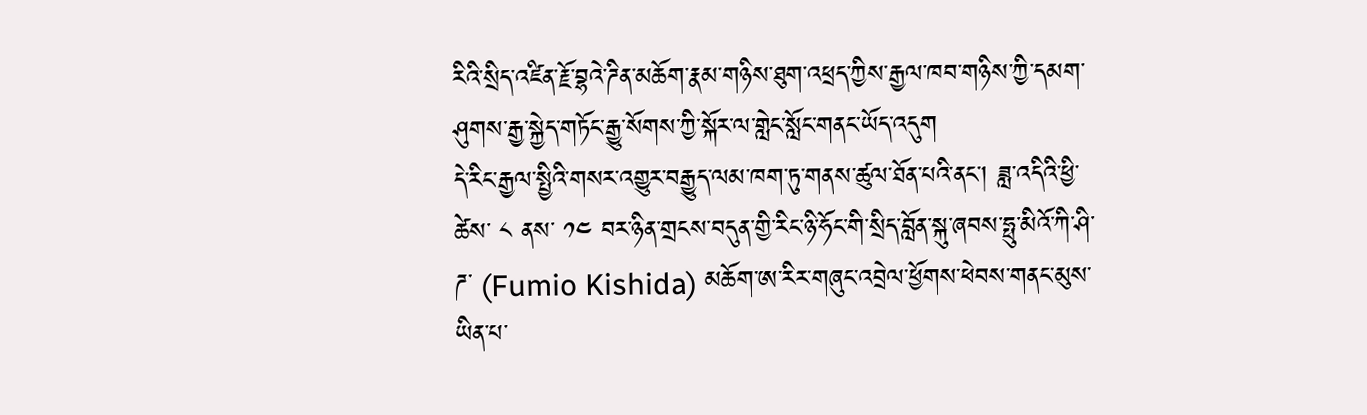རིའི་སྲིད་འཛིན་རྗོ་བྷའེ་ཌིན་མཆོག་རྣམ་གཉིས་ཐུག་འཕྲད་ཀྱིས་རྒྱལ་ཁབ་གཉིས་ཀྱི་དམག་ཤུགས་རྒྱ་སྐྱེད་གཏོང་རྒྱུ་སོགས་ཀྱི་སྐོར་ལ་གླེང་སློང་གནང་ཡོད་འདུག
དེ་རིང་རྒྱལ་སྤྱིའི་གསར་འགྱུར་བརྒྱུད་ལམ་ཁག་ཏུ་གནས་ཚུལ་ཐོན་པའི་ནང་། ཟླ་འདིའི་ཕྱི་ཚེས་ ༨ ནས་ ༡༤ བར་ཉིན་གྲངས་བདུན་གྱི་རིང་ཉི་ཧོང་གི་སྲིད་བློན་སྐུ་ཞབས་ཧྥུ་མིའོ་ཀི་ཤི་ཌ་ (Fumio Kishida) མཆོག་ཨ་རིར་གཞུང་འབྲེལ་ཕྱོགས་ཕེབས་གནང་མུས་ཡིན་པ་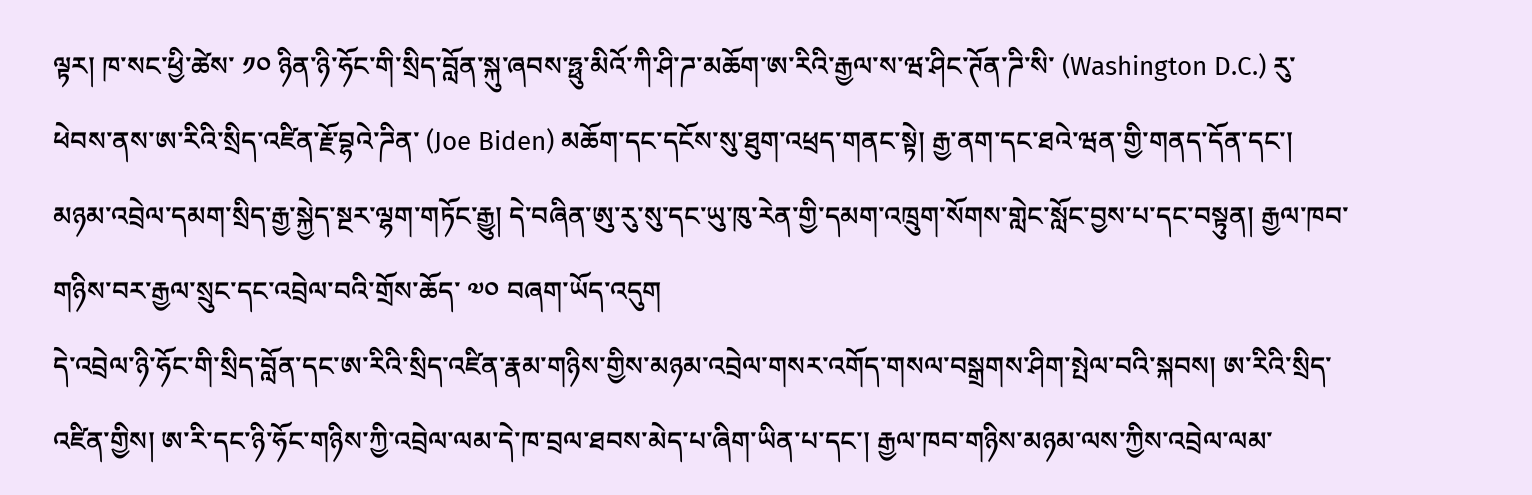ལྟར། ཁ་སང་ཕྱི་ཚེས་ ༡༠ ཉིན་ཉི་ཧོང་གི་སྲིད་བློན་སྐུ་ཞབས་ཧྥུ་མིའོ་ཀི་ཤི་ཌ་མཆོག་ཨ་རིའི་རྒྱལ་ས་ཝ་ཤིང་ཊོན་ཌི་སི་ (Washington D.C.) རུ་ཕེབས་ནས་ཨ་རིའི་སྲིད་འཛིན་རྗོ་བྷའེ་ཌིན་ (Joe Biden) མཆོག་དང་དངོས་སུ་ཐུག་འཕྲད་གནང་སྟེ། རྒྱ་ནག་དང་ཐའེ་ཝན་གྱི་གནད་དོན་དང་། མཉམ་འབྲེལ་དམག་སྲིད་རྒྱ་སྐྱེད་སྔར་ལྷག་གཏོང་རྒྱུ། དེ་བཞིན་ཨུ་རུ་སུ་དང་ཡུ་ཁུ་རེན་གྱི་དམག་འཁྲུག་སོགས་གླེང་སློང་བྱས་པ་དང་བསྟུན། རྒྱལ་ཁབ་གཉིས་བར་རྒྱལ་སྲུང་དང་འབྲེལ་བའི་གྲོས་ཆོད་ ༧༠ བཞག་ཡོད་འདུག
དེ་འབྲེལ་ཉི་ཧོང་གི་སྲིད་བློན་དང་ཨ་རིའི་སྲིད་འཛིན་རྣམ་གཉིས་གྱིས་མཉམ་འབྲེལ་གསར་འགོད་གསལ་བསྒྲགས་ཤིག་སྤེལ་བའི་སྐབས། ཨ་རིའི་སྲིད་འཛིན་གྱིས། ཨ་རི་དང་ཉི་ཧོང་གཉིས་ཀྱི་འབྲེལ་ལམ་དེ་ཁ་བྲལ་ཐབས་མེད་པ་ཞིག་ཡིན་པ་དང་། རྒྱལ་ཁབ་གཉིས་མཉམ་ལས་ཀྱིས་འབྲེལ་ལམ་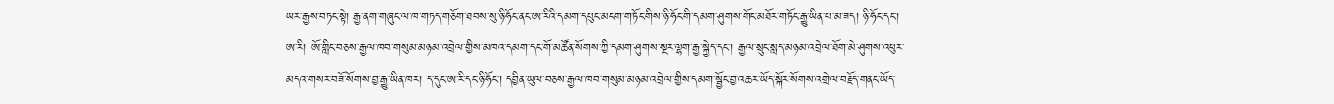ཡར་རྒྱས་བཏང་སྟེ། རྒྱ་ནག་གཞུང་ལ་ཁ་གཏད་གཅོག་ཐབས་སུ་ཉི་ཧོང་ནང་ཨ་རིའི་དམག་དཔུང་མངག་གཏོང་གིས་ཉི་ཧོང་གི་དམག་ཤུགས་གོང་མཐོར་གཏོང་རྒྱུ་ཡིན་པ་མ་ཟད། ཉི་ཧོང་དང་། ཨ་རི། ཨོ་གླིང་བཅས་རྒྱལ་ཁབ་གསུམ་མཉམ་འབྲེལ་གྱིས་མཁའ་དམག་དང་གོ་མཚོན་སོགས་ཀྱི་དམག་ཤུགས་སྔར་ལྷག་རྒྱ་སྐྱེད་དང་། རྒྱལ་སྲུང་སླད་མཉམ་འབྲེལ་ཐོག་མེ་ཤུགས་འཕུར་མདའ་གསར་བཟོ་སོགས་བྱ་རྒྱུ་ཡིན་ཁར། ད་དུང་ཨ་རི་དང་ཉི་ཧོང་། དབྱིན་ཡུལ་བཅས་རྒྱལ་ཁབ་གསུམ་མཉམ་འབྲེལ་གྱིས་དམག་སྦྱོང་བྱ་འཆར་ཡོད་སྐོར་སོགས་འགྲེལ་བརྗོད་གནང་ཡོད་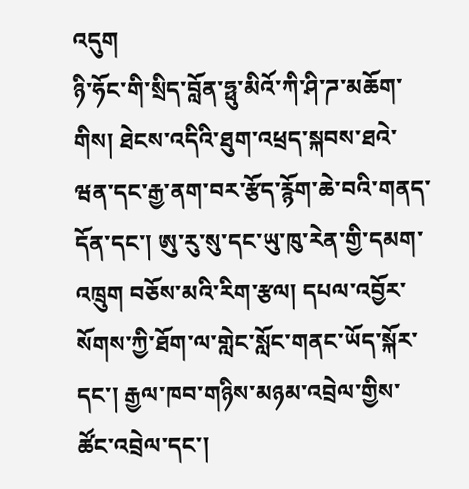འདུག
ཉི་ཧོང་གི་སྲིད་བློན་ཧྥུ་མིའོ་ཀི་ཤི་ཌ་མཆོག་གིས། ཐེངས་འདིའི་ཐུག་འཕྲད་སྐབས་ཐའེ་ཝན་དང་རྒྱ་ནག་བར་རྩོད་རྙོག་ཆེ་བའི་གནད་དོན་དང་། ཨུ་རུ་སུ་དང་ཡུ་ཁུ་རེན་གྱི་དམག་འཁྲུག བཅོས་མའི་རིག་རྩལ། དཔལ་འབྱོར་སོགས་ཀྱི་ཐོག་ལ་གླེང་སློང་གནང་ཡོད་སྐོར་དང་། རྒྱལ་ཁབ་གཉིས་མཉམ་འབྲེལ་གྱིས་ཚོང་འབྲེལ་དང་།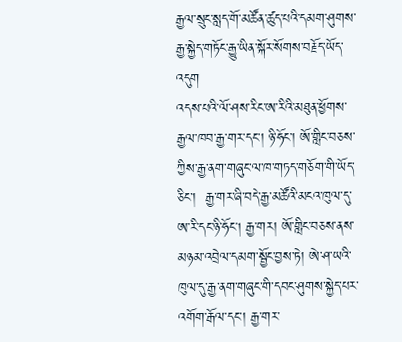རྒྱལ་སྲུང་སླད་གོ་མཚོན་ཚུད་པའི་དམག་ཤུགས་རྒྱ་སྐྱེད་གཏོང་རྒྱུ་ཡིན་སྐོར་སོགས་བརྗོད་ཡོད་འདུག
འདས་པའི་ལོ་ཤས་རིང་ཨ་རིའི་མཐུན་ཕྱོགས་རྒྱལ་ཁབ་རྒྱ་གར་དང་། ཉི་ཧོང་། ཨོ་གླིང་བཅས་ཀྱིས་རྒྱ་ནག་གཞུང་ལ་ཁ་གཏད་གཅོག་གི་ཡོད་ཅིང་།  རྒྱ་གར་ཞི་བདེ་རྒྱ་མཚོའི་མངའ་ཁུལ་དུ་ཨ་རི་དང་ཉི་ཧོང། རྒྱ་གར། ཨོ་གླིང་བཅས་ནས་མཉམ་འབྲེལ་དམག་སྦྱོང་བྱས་ཏེ། ཨེ་ཤ་ཡའི་ཁུལ་དུ་རྒྱ་ནག་གཞུང་གི་དབང་ཤུགས་སྐྱེད་པར་འགོག་རྒོལ་དང་། རྒྱ་གར་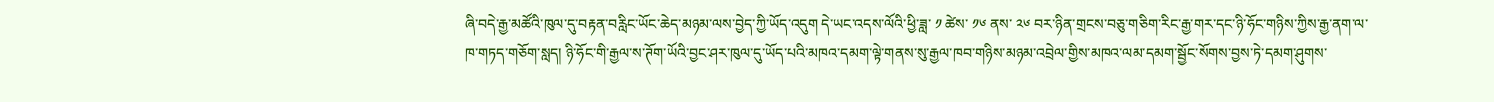ཞི་བདེ་རྒྱ་མཚོའི་ཁུལ་དུ་བརྟན་བརླིང་ཡོང་ཆེད་མཉམ་ལས་བྱེད་ཀྱི་ཡོད་འདུག དེ་ཡང་འདས་ལོའི་ཕྱི་ཟླ་ ༡ ཚེས་ ༡༦ ནས་ ༢༦ བར་ཉིན་གྲངས་བཅུ་གཅིག་རིང་རྒྱ་གར་དང་ཉི་ཧོང་གཉིས་ཀྱིས་རྒྱ་ནག་ལ་ཁ་གཏད་གཅོག་སླད། ཉི་ཧོང་གི་རྒྱལ་ས་ཊོག་ཡོའི་བྱང་ཤར་ཁུལ་དུ་ཡོད་པའི་མཁའ་དམག་ལྟེ་གནས་སུ་རྒྱལ་ཁབ་གཉིས་མཉམ་འབྲེལ་གྱིས་མཁའ་ལམ་དམག་སྦྱོང་སོགས་བྱས་ཏེ་དམག་ཤུགས་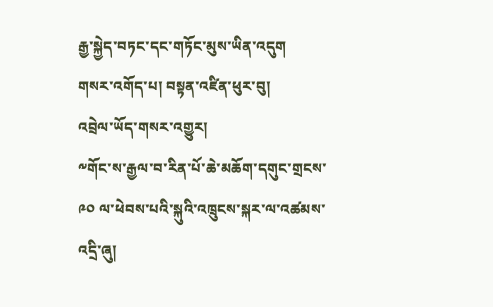རྒྱ་སྐྱེད་བཏང་དང་གཏོང་མུས་ཡིན་འདུག
གསར་འགོད་པ། བསྟན་འཛིན་ཕུར་བུ།
འབྲེལ་ཡོད་གསར་འགྱུར།
༸གོང་ས་རྒྱལ་བ་རིན་པོ་ཆེ་མཆོག་དགུང་གྲངས་ ༩༠ ལ་ཕེབས་པའི་སྐུའི་འཁྲུངས་སྐར་ལ་འཚམས་འདྲི་ཞུ།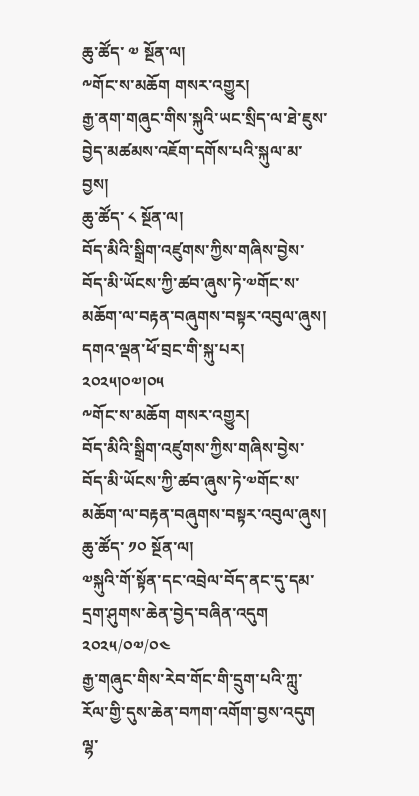ཆུ་ཚོད་ ༧ སྔོན་ལ།
༸གོང་ས་མཆོག གསར་འགྱུར།
རྒྱ་ནག་གཞུང་གིས་སྐུའི་ཡང་སྲིད་ལ་ཐེ་ཇུས་བྱེད་མཚམས་འཇོག་དགོས་པའི་སྐུལ་མ་བྱས།
ཆུ་ཚོད་ ༨ སྔོན་ལ།
བོད་མིའི་སྒྲིག་འཛུགས་ཀྱིས་གཞིས་བྱེས་བོད་མི་ཡོངས་ཀྱི་ཚབ་ཞུས་ཏེ་༧གོང་ས་མཆོག་ལ་བརྟན་བཞུགས་བསྟར་འབུལ་ཞུས། དགའ་ལྡན་ཕོ་བྲང་གི་སྐུ་པར། ༢༠༢༥།༠༧།༠༥
༸གོང་ས་མཆོག གསར་འགྱུར།
བོད་མིའི་སྒྲིག་འཛུགས་ཀྱིས་གཞིས་བྱེས་བོད་མི་ཡོངས་ཀྱི་ཚབ་ཞུས་ཏེ་༧གོང་ས་མཆོག་ལ་བརྟན་བཞུགས་བསྟར་འབུལ་ཞུས།
ཆུ་ཚོད་ ༡༠ སྔོན་ལ།
༧སྐུའི་གོ་སྟོན་དང་འབྲེལ་བོད་ནང་དུ་དམ་དྲག་ཤུགས་ཆེན་བྱེད་བཞིན་འདུག
༢༠༢༥/༠༧/༠༤
རྒྱ་གཞུང་གིས་རེབ་གོང་གི་དྲུག་པའི་ཀླུ་རོལ་གྱི་དུས་ཆེན་བཀག་འགོག་བྱས་འདུག ལྷ་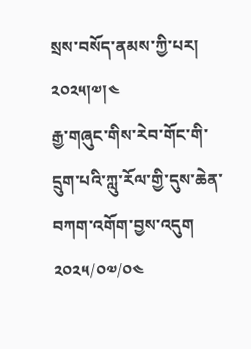སྲས་བསོད་ནམས་ཀྱི་པར། ༢༠༢༥།༧།༤
རྒྱ་གཞུང་གིས་རེབ་གོང་གི་དྲུག་པའི་ཀླུ་རོལ་གྱི་དུས་ཆེན་བཀག་འགོག་བྱས་འདུག
༢༠༢༥/༠༧/༠༤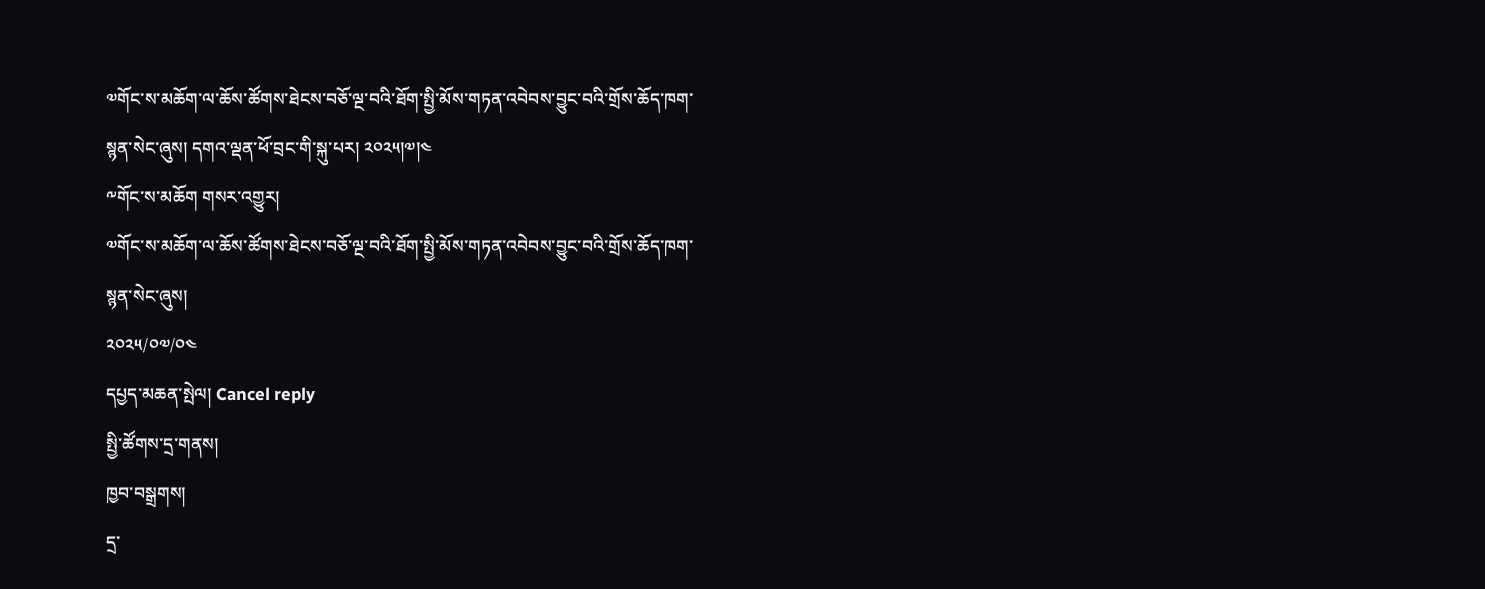༧གོང་ས་མཆོག་ལ་ཆོས་ཚོགས་ཐེངས་བཅོ་ལྔ་བའི་ཐོག་སྤྱི་མོས་གཏན་འབེབས་བྱུང་བའི་གྲོས་ཆོད་ཁག་སྙན་སེང་ཞུས། དགའ་ལྡན་ཕོ་བྲང་གི་སྐུ་པར། ༢༠༢༥།༧།༤
༸གོང་ས་མཆོག གསར་འགྱུར།
༧གོང་ས་མཆོག་ལ་ཆོས་ཚོགས་ཐེངས་བཅོ་ལྔ་བའི་ཐོག་སྤྱི་མོས་གཏན་འབེབས་བྱུང་བའི་གྲོས་ཆོད་ཁག་སྙན་སེང་ཞུས།
༢༠༢༥/༠༧/༠༤
དཔྱད་མཆན་སྤེལ། Cancel reply
སྤྱི་ཚོགས་དྲ་གནས།
ཁྱབ་བསྒྲགས།
དྲ་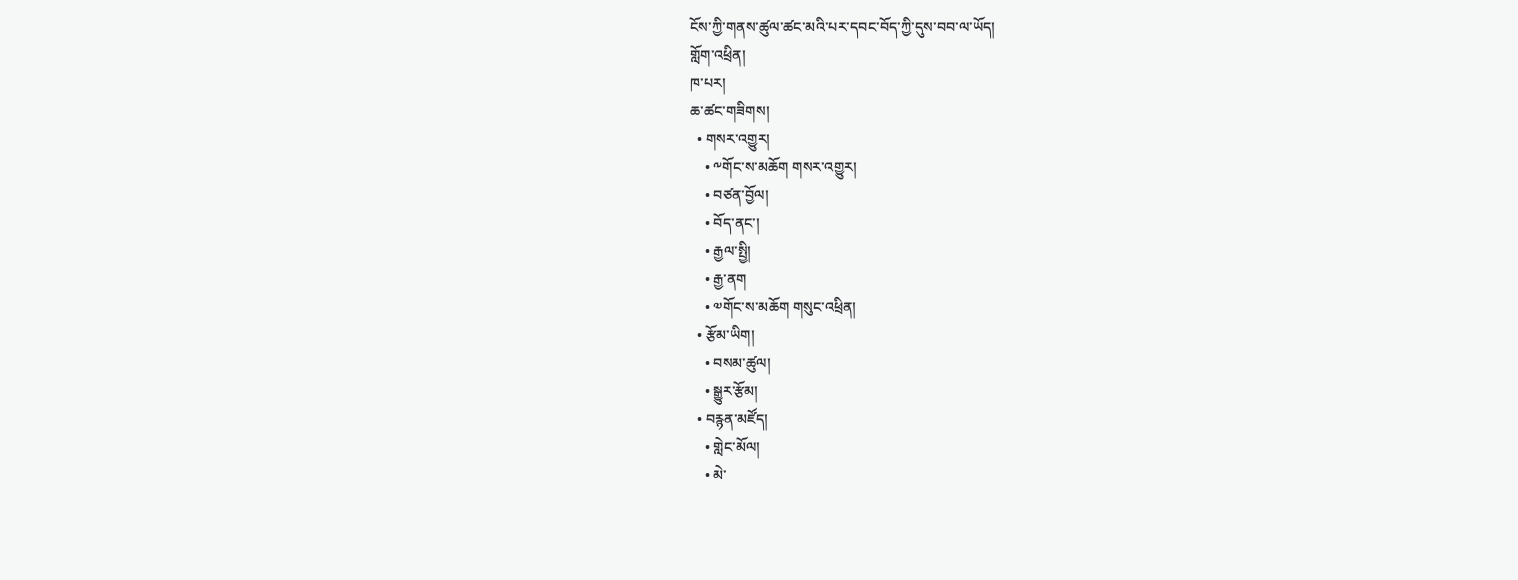ངོས་ཀྱི་གནས་ཚུལ་ཚང་མའི་པར་དབང་བོད་ཀྱི་དུས་བབ་ལ་ཡོད།
གློག་འཕྲིན།
ཁ་པར།
ཆ་ཚང་གཟིགས།
  • གསར་འགྱུར།
    • ༸གོང་ས་མཆོག གསར་འགྱུར།
    • བཙན་བྱོལ།
    • བོད་ནང་།
    • རྒྱལ་སྤྱི།
    • རྒྱ་ནག
    • ༧གོང་ས་མཆོག གསུང་འཕྲིན།
  • རྩོམ་ཡིག།
    • བསམ་ཚུལ།
    • སྒྱུར་རྩོམ།
  • བརྙན་མཛོད།
    • གླེང་མོལ།
    • མེ་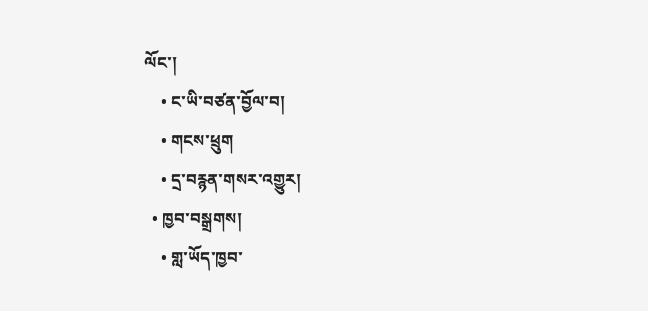ལོང་།
    • ང་ཡི་བཙན་བྱོལ་བ།
    • གངས་ཕྲུག
    • དྲ་བརྙན་གསར་འགྱུར།
  • ཁྱབ་བསྒྲགས།
    • གླ་ཡོད་ཁྱབ་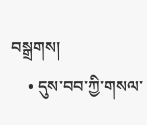བསྒྲགས།
    • དུས་བབ་ཀྱི་གསལ་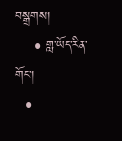བསྒྲགས།
    • གླ་ཡོད་རིན་གོང་།
  •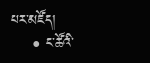པར་མཛོད།
    • ང་ཚོའི་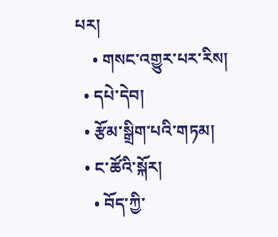པར།
    • གསང་འགྱུར་པར་རིས།
  • དཔེ་དེབ།
  • རྩོམ་སྒྲིག་པའི་གཏམ།
  • ང་ཚོའི་སྐོར།
    • བོད་ཀྱི་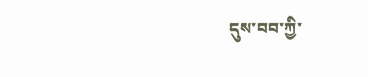དུས་བབ་ཀྱི་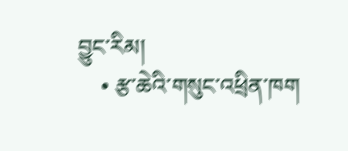བྱུང་རིམ།
    • རྩ་ཆེའི་གསུང་འཕྲིན་ཁག